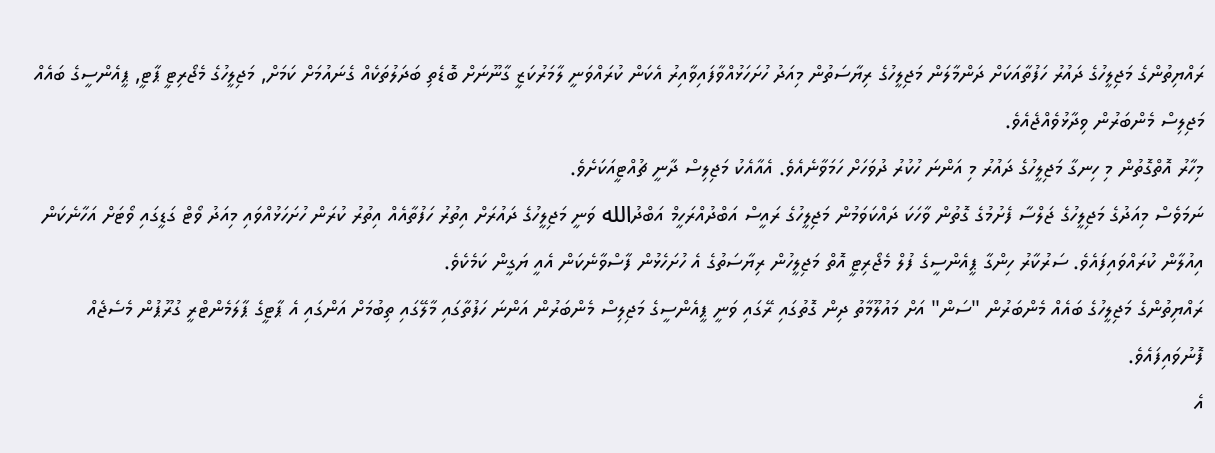ރައްޔިތުންގެ މަޖިލީހުގެ ދައުރު ހަފުތާއަކަށް ދަންމާލަން މަޖިލީހުގެ ރިޔާސަތުން މިއަދު ހުށަހަޅުއްވާފައިވާއިރު އެކަން ކުރައްވަނީ ލާމަރުކަޒީ ގާނޫނަށް ބޮޑެތި ބަދަލުތަކެއް ގެނައުމަށް ކަމަށް, މަޖިލީހުގެ މެޖޯރިޓީ ޕާޓީ, ޕީއެންސީގެ ބައެއް މަޖިލިސް މެންބަރުން ވިދާޅުވެއްޖެއެވެ.
މިހާރު އޮތްގޮތުން މި ހިނގާ މަޖިލީހުގެ ދައުރު މި އަންނަ ހުކުރު ދުވަހަށް ހަމަވާނެއެވެ. އެއާއެކު މަޖިލިސް ދާނީ ޗުއްޓީއަކަށެވެ.
ނަމަވެސް މިއަދުގެ މަޖިލީހުގެ ޖަލްސާ ފެށުމުގެ ގޮތުން ވާހަކަ ދައްކަވަމުން މަޖިލީހުގެ ރައީސް އަބްދުއްރަހީމް އަބްދުالله ވަނީ މަޖިލީހުގެ ދައުރަށް އިތުރު ހަފުތާއެއް އިތުރު ކުރަން ހުށަހަޅުއްވައި މިއަދު ވޯޓް ގަޑީގައި ވޯޓަށް އަހާނެކަން އިއުލާން ކުރައްވައިފައެވެ. ސަރުކާރު ހިންގާ ޕީއެންސީގެ ފުލް މެޖޯރިޓީ އޮތް މަޖިލީހުން ރިޔާސަތުގެ އެ ހުށަހެޅުން ފާސްވާނެކަން އެއީ ޔަގީން ކަމެކެވެ.
ރައްޔިތުންގެ މަޖިލީހުގެ ބައެއް މެންބަރުން "ސަން" އަށް މައުލޫމާތު ދިން ގޮތުގައި ރޭގައި ވަނީ ޕީއެންސީގެ މަޖިލިސް މެންބަރުން އަންނަ ހަފުތާގައި މާލޭގައި ތިބުމަށް އަންގައި އެ ޕާޓީގެ ޕާލަމެންޓްރީ ގުރޫޕުން މެސެޖެއް ފޮނުވައިފައެވެ.
އެ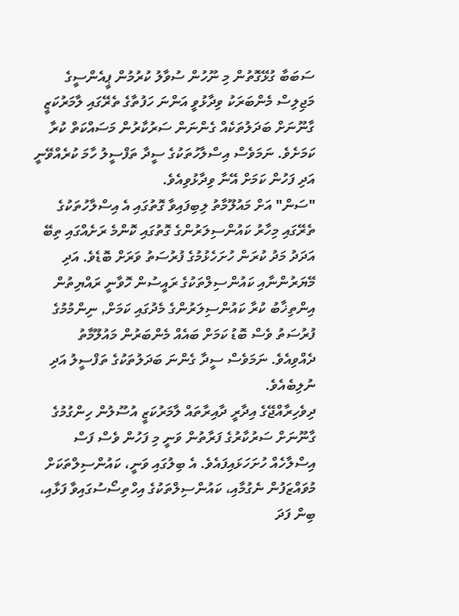ސަބަބާ ގުޅޭގޮތުން މި ނޫހުން ސުވާލު ކުރުމުން ޕީއެންސީގެ މަޖިލިސް މެންބަރަކު ވިދާޅުވީ އަންނަ ހަފުތާގެ ތެރޭގައި ލާމަރުކަޒީ ގާނޫނަށް ބަދަލުތަކެއް ގެންނަން ސަރުކާރުން މަސައްކަތް ކުރާ ކަމަށެވެ. ނަމަވެސް އިސްލާހުތަކުގެ ސީދާ ތަފްސީލު ހާމަ ކުރެއްވޭނީ އަދި ފަހުން ކަމަށް އޭނާ ވިދާޅުވިއެވެ.
"ސަން" އަށް މައުލޫމާތު ލިބިފައިވާ ގޮތުގައި އެ އިސްލާހުތަކުގެ ތެރޭގައި މިހާރު ކައުންސިލަރުންގެ ގޮތުގައި ކޮންމެ ރަށެއްގައި ތިބޭ އަދަދު މަދު ކުރަން ހުށަހެޅުމުގެ ފުރުސަތު ވަރަށް ބޮޑެވެ. އަދި މޭޔަރުންނާއި ކައުންސިލްތަކުގެ ރައީސުން ހޮވާނީ ރައްޔިތުން އިންތިޚާބު ކުރާ ކައުންސިލަރުންގެ މެދުގައި ކަމަށް, ނިންމުމުގެ ފުރުސަތު ވެސް ބޮޑު ކަމަށް ބައެއް މެންބަރުން މައުލޫމާތު ދެއްވިއެވެ. ނަމަވެސް ސީދާ ގެންނަ ބަދަލުތަކުގެ ތަފްސީލު އަދި ނުލިބެއެވެ.
ދިވެހިރާއްޖޭގެ އިދާރީ ދާއިރާތައް ލާމަރުކަޒީ އުސޫލުން ހިންގުމުގެ ގާނޫނަށް ސަރުކާރުގެ ފަރާތުން ވަނީ މި ފަހުން ވެސް ފަސް އިސްލާހެއް ހުށަހަޅައިފައެވެ. އެ ބިލުގައި ވަނީ، ކައުންސިލްތަކަށް މުވައްޒަފުން ނެގުމާއި، ކައުންސިލްތަކުގެ އިހްތިސޯސުގައިވާ ފަޅާއި، ބިން ފަދަ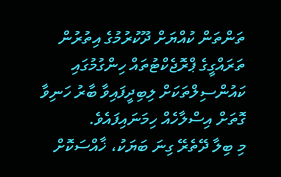ތަންތަން ކުއްޔަށް ދޫކުރުމުގެ އިތުރުން ތަރައްގީގެ ޕްރޮޖެކްޓުތައް ހިންގުމުގައި ކައުންސިލްތަކަށް ލިބިދީފައިވާ ބާރު ހަނިވާ ގޮތަށް އިސްލާހެއް ހިމަނައިފައެވެ.
މި ބިލާ ދޭތެރޭ ގިނަ ބަޔަކު، ޚާއްސަކޮށް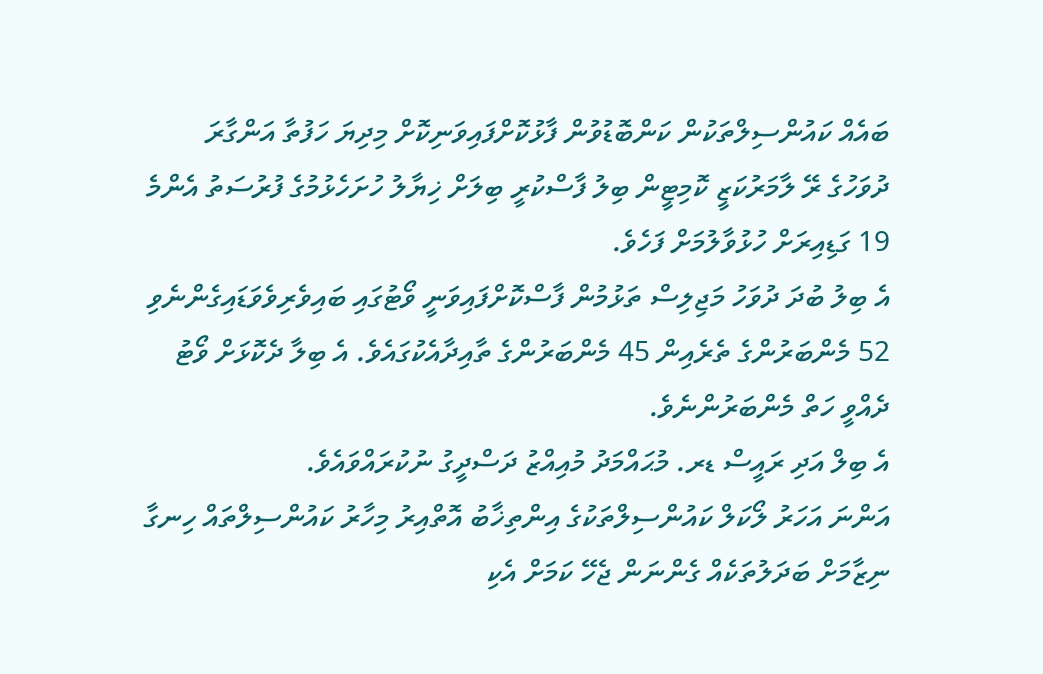ބައެއް ކައުންސިލްތަކުން ކަންބޮޑުވުން ފާޅުކޮށްފައިވަނިކޮށް މިދިޔަ ހަފުތާ އަންގާރަ ދުވަހުގެ ރޭ ލާމަރުކަޒީ ކޮމިޓީން ބިލު ފާސްކުރީ ބިލަށް ޚިޔާލު ހުށަހެޅުމުގެ ފުރުސަތު އެންމެ 19 ގަޑިއިރަށް ހުޅުވާލުމަށް ފަހެވެ.
އެ ބިލު ބުދަ ދުވަހު މަޖިލިސް ތަޅުމުން ފާސްކޮށްފައިވަނީ ވޯޓުގައި ބައިވެރިވެވަޑައިގެންނެވި 52 މެންބަރުންގެ ތެރެއިން 45 މެންބަރުންގެ ތާއިދާއެކުގައެވެ. އެ ބިލާ ދެކޮޅަށް ވޯޓު ދެއްވީ ހަތް މެންބަރުންނެވެ.
އެ ބިލް އަދި ރައީސް ޑރ. މުޙައްމަދު މުއިއްޒު ދަސްދީގު ނުކުރައްވައެވެ.
އަންނަ އަހަރު ލޯކަލް ކައުންސިލްތަކުގެ އިންތިޚާބު އޮތްއިރު މިހާރު ކައުންސިލްތައް ހިނގާ ނިޒާމަށް ބަދަލުތަކެއް ގެންނަން ޖެހޭ ކަމަށް އެކި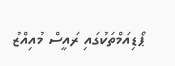ޕޯޑިއަމްތަކުގައި ރައީސް މުއިއްޒު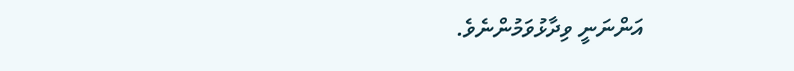އަންނަނީ ވިދާޅުވަމުންނެވެ.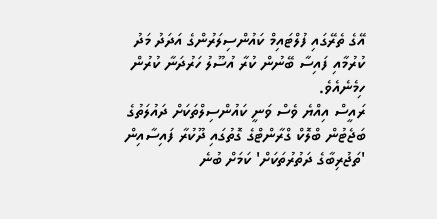އޭގެ ތެރޭގައި ފުލްޓައިމް ކައުންސިލަރުންގެ އަދަދު މަދު ކުރުމާއި ފައިސާ ބޭނުން ކުރާ އުސޫލު ހަރުދަނާ ކުރުން ހިމެނެއެވެ.
ރައީސް އިއްޔެ ވެސް ވަނީ ކައުންސިލްތަކަށް ދައުލަތުގެ ބަޖެޓުން ބްލޮކް ގްރާންޓްގެ ގޮތުގައި ދޫކުރާ ފައިސާއިން 'ތަޖުރިބާގެ ދަތުރުތަކަށް' ކަމަށް ބުނެ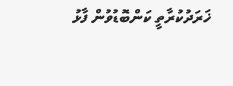ޚަރަދުކުރާތީ ކަންބޮޑުވުން ފާޅު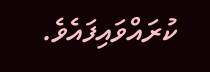ކުރައްވައިފައެވެ.